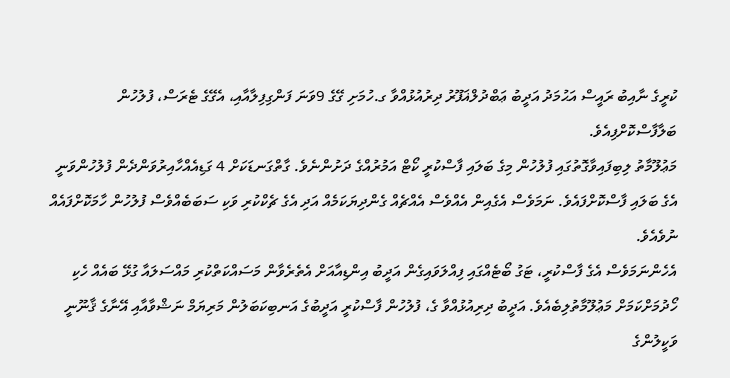ކުރީގެ ނާއިބު ރައީސް އަޙުމަދު އަދީބު ޢަބްދުލްޣަފޫރު ދިރުއުޅުއްވާ ގ.ހުމަށި ގޭގެ 9ވަނަ ފަންގިފިލާއާއި، އެގޭގެ ޓެރަސް، ފުލުހުން ބަލާފާސްކޮށްފިއެވެ.
މަޢުލޫމާތު ލިބިފައިވާގޮތުގައި ފުލުހުން މިގެ ބަލައި ފާސްކުރީ ކޯޓް އަމުރުއްގެ ދަށުންނެވެ. ގާތްގަނޑަކަށް 4 ގަޑިއެއްހާއިރުވަންދެން ފުލުހުންވަނީ އެގެ ބަލައި ފާސްކޮށްފައެވެ. ނަމަވެސް އެގެއިން އެއްވެސް އެއްޗެއް ގެންދިޔަކަމެއް އަދި އެގެ ޗެކްކުރި ވަކި ސަބަބެއްވެސް ފުލުހުން ހާމަކޮށްފައެއް ނުވެއެވެ.
އެހެންނަމަވެސް އެގެ ފާސްކުރީ، ޓަގު ބޯޓެއްގައި ފިއްލަވައިގެން އަދީބު އިންޑިއާއަށް އެތެރެވާން މަސައްކަތްކުރި މައްސަލައާ ގުޅޭ ބައެއް ހެކި ހޯދުމަށްކަމަށް މަޢުލޫމާތުލިބެއެވެ. އަދީބު ދިރިއުޅުއްވާ ގެ، ފުލުހުން ފާސްކުރީ އަދީބުގެ އަނބިކަބަލުން މަރިޔަމް ނަޝްވާއާއި އޭނާގެ ޤާނޫނީ ވަކީލުންގެ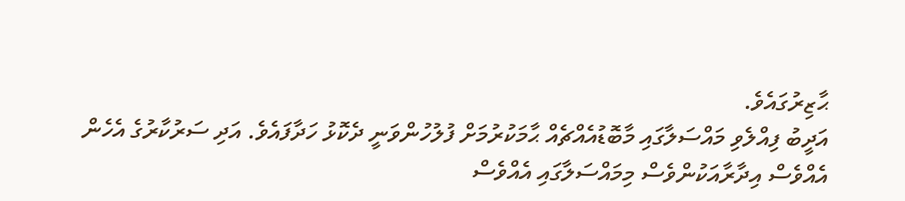ޙާޒިރުގައެވެ.
އަދީބު ފިއްލެވި މައްސަލާގައި މާބޮޑުއެއްޗެއް ޙާމަކުރުމަށް ފުލުހުންވަނީ ދެކޮޅު ހަދާފައެވެ. އަދި ސަރުކާރުގެ އެހެން އެއްވެސް އިދާރާއަކުންވެސް މިމައްސަލާގައި އެއްވެސް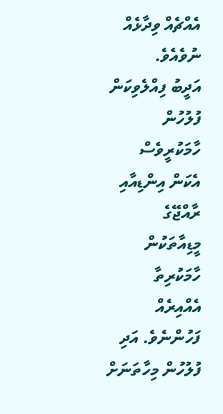އެއްޗެއް ވިދާޅެއް ނުވެއެވެ.
އަދީބު ފިއްލެވިކަން ފުލުހުން ހާމަކުރީވެސް އެކަން އިންޑިއާއި ރާއްޖޭގެ މީޑިއާތަކުން ހާމަކުރިތާ އެއްއިރެއް ފަހުންނެވެ. އަދި ފުލުހުން މިހާތަނަށް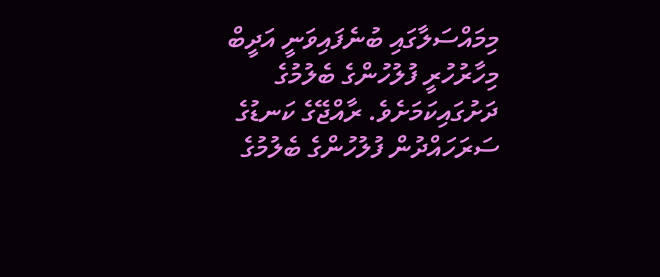މިމައްސަލާގައި ބުނެފައިވަނީ އަދީބް މިހާރުހުރީ ފުލުހުންގެ ބެލުމުގެ ދަށުގައިކަމަށެވެ. ރާއްޖޭގެ ކަނޑުގެ ސަރަހައްދުން ފުލުހުންގެ ބެލުމުގެ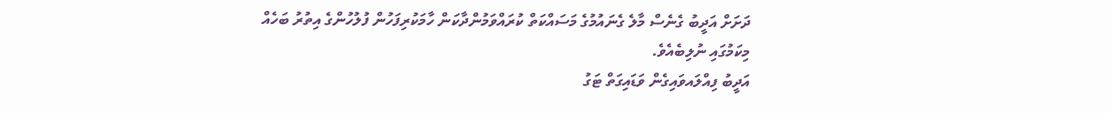ދަށަށް އަދީބު ގެނެސް މާލެ ގެނައުމުގެ މަސައްކަތް ކުރައްވަމުންދާކަން ހާމަކުރިފަހުން ފުލުހުންގެ އިތުރު ބަހެއް މިކަމުގައި ނުލިބެއެވެ.
އަދީބު ފިއްލައވައިގެން ވަޑައިގަތް ޓަގު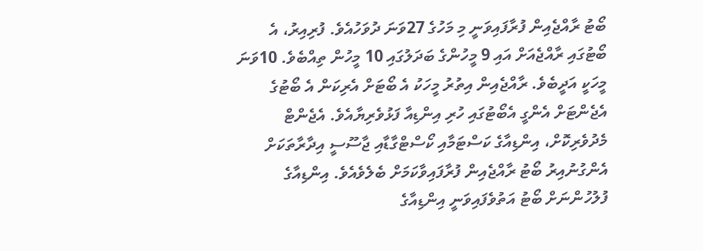ބޯޓު ރާއްޖެއިން ފުރާފައިވަނީ މި މަހުގެ 27ވަނަ ދުވަހުއެވެ. ފުރިއިރު، އެ ބޯޓުގައި ރާއްޖެއަށް އައި 9 މީހުންގެ ބަދަލުގައި 10 މީހުން ތިއްބެވެ. 10ވަނަ މީހަކީ އަދީބެވެ. ރާއްޖެއިން އިތުރު މީހަކު އެ ބޯޓަށް އެރިކަން އެ ބޯޓުގެ އެޖެންޓަށް އެންގީ އެބޯޓުގައި ހުރި އިންޑިއާ ފަޅުވެރިޔާއެވެ. އެޖެންޓް މެދުވެރިކޮށް، އިންޑިއާގެ ކަސްޓަމާއި ކޯސްޓްގާޑާއި ޖާސޫސީ އިދާރާތަކަށް އެންގުނުއިރު ބޯޓު ރާއްޖެއިން ފުރާފައިވާކަމަށް ބެލެވެއެވެ. އިންޑިއާގެ ފުލުހުންނަށް ބޯޓު އަތުވެފައިވަނީ އިންޑިއާގެ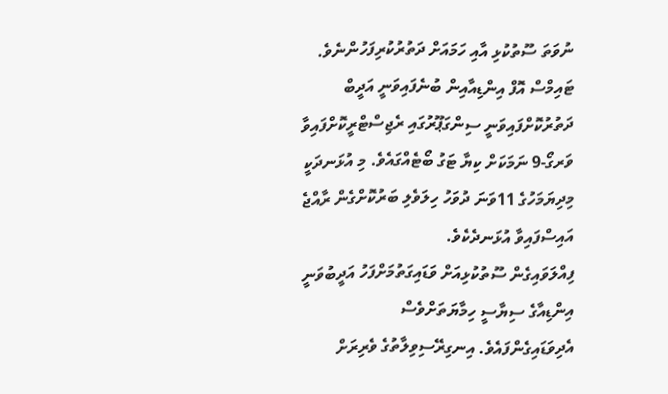ނުވަތަ ސޫތުކުޅި އާއި ހަމައަށް ދަތުރުކުރިފަހުންނެވެ.
ޓައިމްސް އޮފް އިންޑިއާއިން ބުނެފައިވަނީ އަދީބް ދަތުރުކޮށްފައިވަނީ ސިންގަޕޫރުގައި ރެޖިސްޓްރީކޮށްފައިވާ ވަރގޯ-9 ނަމަކަށް ކިޔާ ޓަގު ބޯޓެއްގައެވެ. މި އުޅަނދަކީ މިދިޔަމަހުގެ 11ވަނަ ދުވަހު ހިލަވެލި ބަރުކޮށްގެން ރާއްޖެ އައިސްފައިވާ އުޅަނދެކެވެ.
ފިއްލަވައިގެން ސޫތުކުޅިއަށް ވަޑައިގަތުމަށްފަހު އަދީބުވަނީ އިންޑިއާގެ ސިޔާސީ ހިމާޔަތަށްވެސް އެދިވަޑައިގެންފައެވެ. އިނގިރޭސިވިލާތުގެ ވެރިރަށް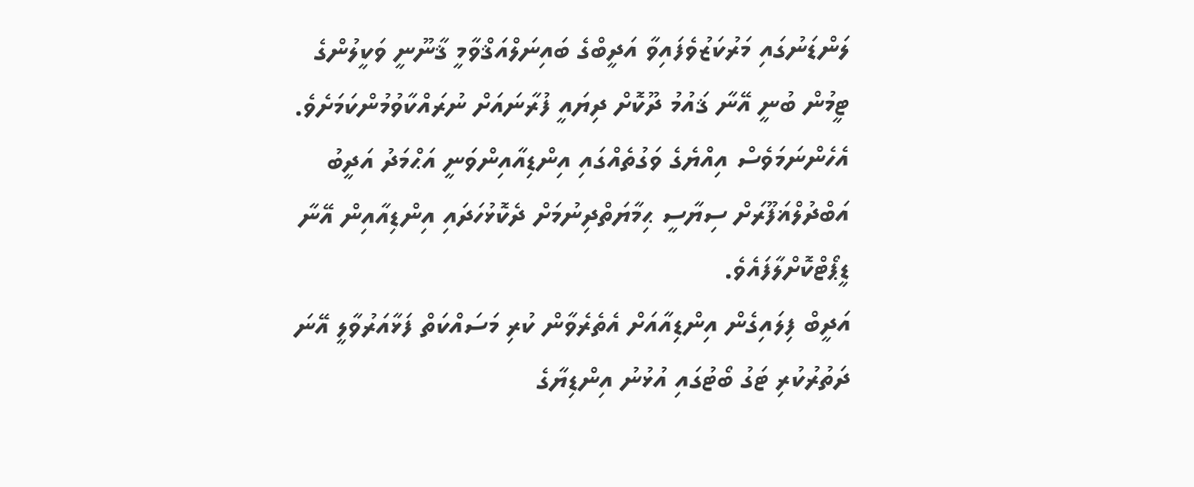ލަންޑަނުގައި މަރުކަޒުވެފައިވާ އަދީބްގެ ބައިނަލްއަޤްވާމީ ޤާނޫނީ ވަކީލުންގެ ޓީމުން ބުނީ އޭނާ ޤައުމު ދޫކޮށް ދިޔައީ ފުރާނައަށް ނުރައްކާވުމުންކަމަށެވެ. އެހެންނަމަވެސް އިއްޔެގެ ވަގުތެއްގައި އިންޑިއާއިންވަނީ އަޙްމަދު އަދީބު އަބްދުލްޣަފޫރަށް ސިޔާސީ ޙިމާޔަތްދިނުމަށް ދެކޮޅުހަދައި އިންޑިއާއިން އޭނާ ޑީޕޯޓްކޮށްލާފައެވެ.
އަދީބް ފިލައިގެން އިންޑިއާއަށް އެތެރެވާން ކުރި މަސައްކަތް ފަޅާއަރުވާލީ އޭނަ ދަތުރުކުރި ޓަގު ބޯޓުގައި އުޅުނު އިންޑިޔާގެ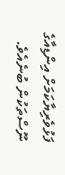ފަޅުވެރިޔާކަމަށް އިންޑިއާގެ ނޫސްތަކުން ބުނެއެވެ.